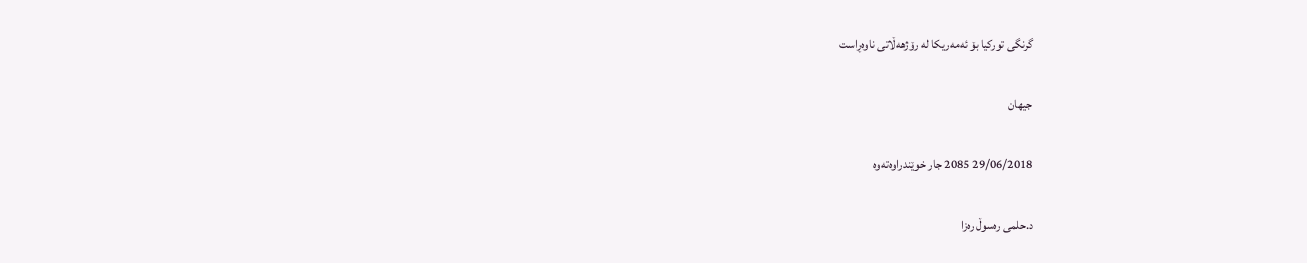گرنگی توركیا بۆ ئه‌مه‌ریكا له‌ رۆژهه‌ڵاتی ناوه‌ڕاست

جیهان

29/06/2018 2085 جار خوێندراوه‌ته‌وه

د.حلمی ره‌سوڵ ره‌زا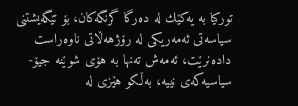توركیا به‌ یه‌كێك له‌ ده‌رگا گرنگه‌كان، بۆ تێگه‌یشتنی سیاسه‌تی ئه‌مه‌ریكی له‌ رۆژهه‌ڵاتی ناوه‌راست داده‌نرێت، ئه‌مه‌ش ته‌نها به‌ هۆی شوێنه‌ جیۆ-سیاسیه‌كه‌ی نییه‌، به‌ڵكو هێزی له‌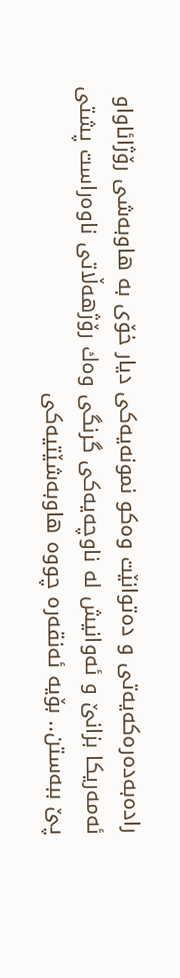راده‌به‌ده‌ره‌كه‌یه‌تی و‌ ده‌توانێت وه‌كو نمونه‌یه‌كی دیار خۆی به‌ هاوبه‌شی رۆژائاواو ئه‌مه‌ریكا بزانێ و ئه‌وانیش له‌ ناوچه‌یه‌كی گرنگی وه‌ك رۆژهه‌ڵاتی ناوه‌راست پشتی پێ ببه‌ستن.. بۆیه‌ ئه‌نقه‌ره‌ چووه‌ هاوبه‌شێتیه‌كی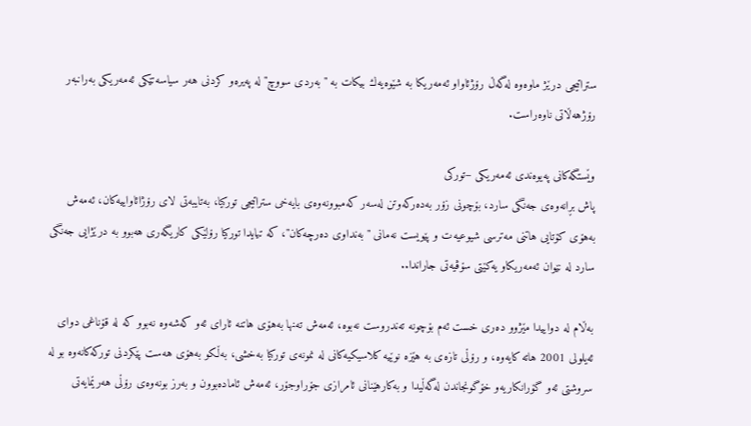ستراتیجی درێژ ماوه‌وه‌ له‌گه‌ڵ رۆژئاواو ئه‌مه‌ریكا به‌ شێوه‌یه‌ك بیكات به‌ "به‌ردی سووچ" له‌ په‌یره‌و كردنی هه‌ر سیاسه‌تێكی ئه‌مه‌ریكی به‌رانبه‌ر رۆژهه‌ڵاتی ناوه‌راست.

وێستگه‌كانی په‌یوه‌ندی ئه‌مه‌ریكی –توركی
پاش بڕانه‌وه‌ی جه‌نگی سارد، بۆچونی زۆر به‌ده‌ركه‌وتن له‌سه‌ر كه‌مبوونه‌وه‌ی بایه‌خی ستراتیجی توركیا، به‌تایبه‌تی لای رۆژائاواییه‌كان‌، ئه‌مه‌ش به‌هۆی كۆتایی هاتنی مه‌ترسی شیوعیه‌ت و پێویست نه‌مانی "به‌نداوی ده‌رچه‌كان"، كه‌ تیایدا توركیا رۆلێكی كاریگه‌ری هه‌بوو به‌ درێژایی جه‌نگی سارد له‌ نێوان ئه‌مه‌ریكاو یه‌كێتی سۆڤیه‌تی جاراندا..

به‌ڵام له‌ دواییدا مێژوو ده‌ری خست ئه‌م بۆچونه‌ ته‌ندروست نه‌بوه‌، ئه‌مه‌ش ته‌نها به‌هۆی هاتنه‌ ئارای ئه‌و كه‌شه‌وه‌ نه‌بوو كه‌ له‌ قۆناغی دوای ئه‌یلولی 2001 هاته‌ كایه‌وه‌، و رۆڵی تازه‌ی‌ به‌ هێزه‌ نوێیه‌ كلاسیكیه‌كانی له‌ نمونه‌ی توركیا به‌خشی، به‌ڵكو به‌هۆی هه‌ست پێكردنی توركه‌كانه‌وه‌ بو له‌ سروشتی ئه‌و گۆرانكاریه‌و خۆگونجاندن له‌گه‌ڵیدا و به‌كارهێنانی ئامرازی جۆراوجۆر، ئه‌مه‌ش ئاماده‌بوون و به‌رز بونه‌وه‌ی رۆڵی هه‌رێمایه‌تی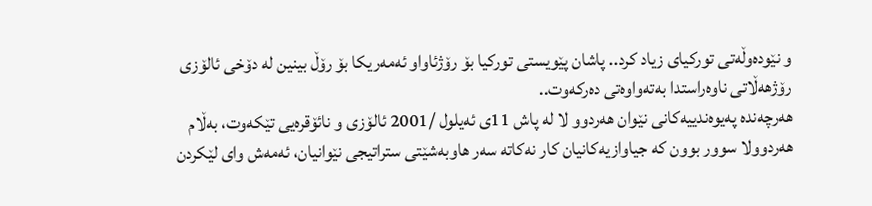و نێوده‌وڵه‌تی توركیای زیاد كرد.. پاشان پێویستی توركیا بۆ رۆژئاواو ئه‌مه‌ریكا بۆ رۆڵ بینین له‌ دۆخی ئالۆزی رۆژهه‌ڵاتی ناوه‌راستدا به‌ته‌واوه‌تی ده‌ركه‌وت..
هه‌رچه‌نده‌ په‌یوه‌ندییه‌كانی نێوان هه‌ردوو لا له‌ پاش 11ی ئه‌یلول /2001 ئالۆزی و نائۆقره‌یی تێكه‌وت، به‌ڵام هه‌ردوولا سوور بوون كه‌ جیاوازیه‌كانیان كار نه‌كاته‌ سه‌ر هاوبه‌شێتی ستراتیجی نێوانیان، ئه‌مه‌ش وای لێكردن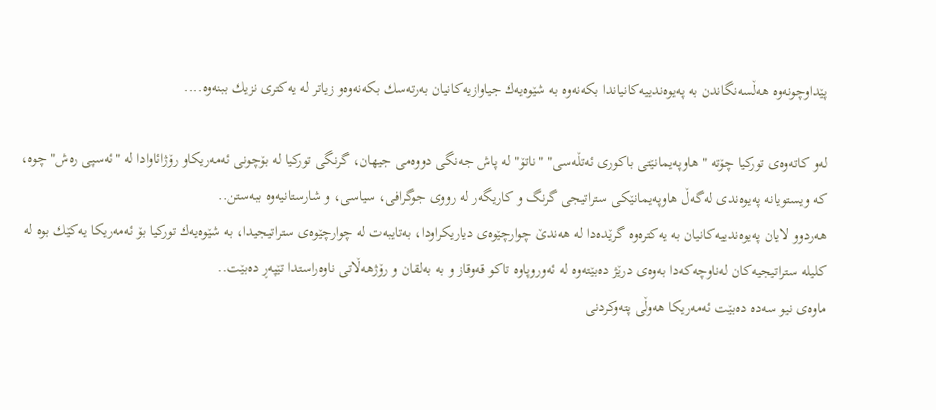پێداوچونه‌وه‌ هه‌ڵسه‌نگاندن به‌ په‌یوه‌ندییه‌كانیاندا بكه‌نه‌وه‌ به‌ شێوه‌یه‌ك جیاوازیه‌كانیان به‌رته‌سك بكه‌نه‌وه‌و زیاتر له‌ یه‌كتری نزیك ببنه‌وه‌....

له‌و كاته‌وه‌ی توركیا چۆته‌ " هاوپه‌یمانێتی باكوری ئه‌تڵه‌سی" "ناتۆ" له‌ پاش جه‌نگی دووه‌می جیهان، گرنگی توركیا له‌ بۆچونی ئه‌مه‌ریكاو رۆژائاوادا له‌ "ئه‌سپی ره‌ش" چوه‌، كه‌ ویستویانه‌ په‌یوه‌ندی له‌گه‌ڵ هاوپه‌یمانێكی ستراتیجی گرنگ و كاریگه‌ر له‌ رووی جوگرافی، سیاسی، و شارستانیه‌وه‌ ببه‌ستن..
هه‌ردوو لایان په‌یوه‌ندییه‌كانیان به‌ یه‌كتره‌وه‌ گرێده‌دا له‌ هه‌ندێ چوارچێوه‌ی دیاریكراودا، به‌تایبه‌ت له‌ چوارچێوه‌ی ستراتیجیدا، به‌ شێوه‌یه‌ك توركیا بۆ ئه‌مه‌ریكا یه‌كێك بوه‌ له‌ كلیله‌ ستراتیجیه‌كان له‌ناوچه‌كه‌دا به‌وه‌ی درێژ ده‌بێته‌وه‌ له‌ ئه‌وروپاوه‌ تاكو قه‌وقاز و به‌ به‌لقان و رۆژهه‌ڵاتی ناوه‌راستدا تێپه‌ڕ ده‌بێت..
ماوه‌ی نیو سه‌ده‌ ده‌بێت ئه‌مه‌ریكا هه‌وڵی پته‌وكردنی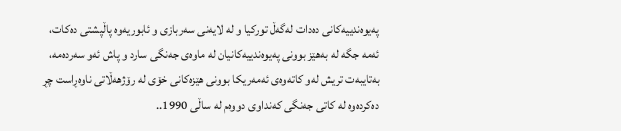په‌یوه‌ندییه‌كانی ده‌دات له‌گه‌ڵ توركیا و له‌ لایه‌نی سه‌ربازی و ئابوریه‌وه‌ پاڵپشتی ده‌كات، ئه‌مه‌ جگه‌ له‌ به‌هێز بوونی په‌یوه‌ندییه‌كانیان له‌ ماوه‌ی جه‌نگی سارد و پاش ئه‌و سه‌رده‌مه‌، به‌تایبه‌ت تریش له‌و كاته‌وه‌ی ئه‌مه‌ریكا بوونی هێزه‌كانی خۆی له‌ رۆژهه‌ڵاتی ناوه‌ڕاست چڕ ده‌كرده‌وه‌ له‌ كاتی جه‌نگی كه‌نداوی دووه‌م له‌ ساڵی 1990..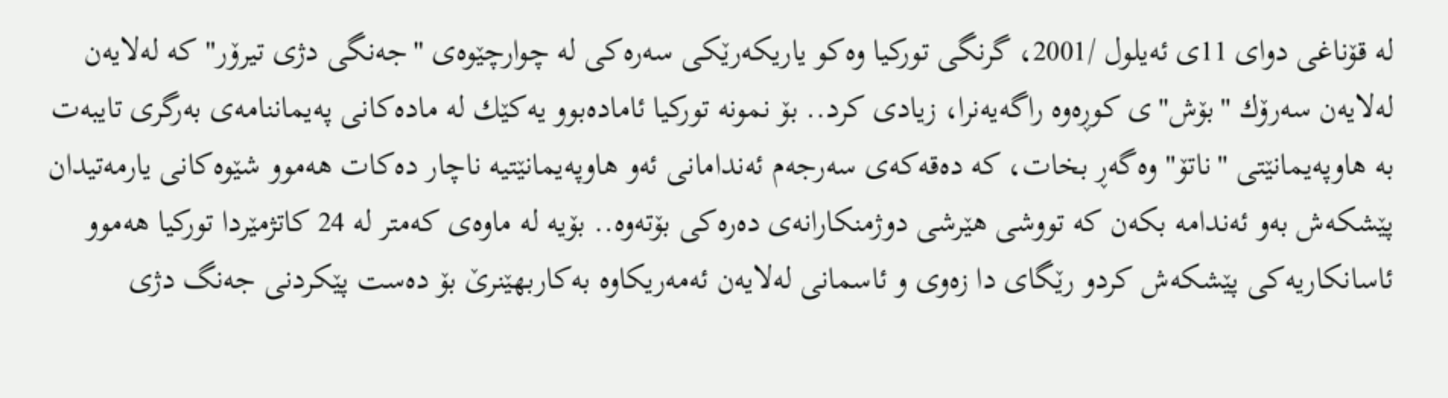له‌ قۆناغی دوای 11ی ئه‌یلول /2001، گرنگی توركیا وه‌كو یاریكه‌رێكی سه‌ره‌كی له‌ چوارچێوه‌ی "جه‌نگی دژی تیرۆر" كه‌ له‌لایه‌ن له‌لایه‌ن سه‌رۆك "بۆش"ی كوڕه‌وه‌ راگه‌یه‌نرا، زیادی كرد.. بۆ نمونه‌ توركیا ئاماده‌بوو یه‌كێك له‌ ماده‌كانی په‌یماننامه‌ی به‌رگری تایبه‌ت به‌ هاوپه‌یمانێتی "ناتۆ" وه‌گه‌ڕ بخات، كه‌ ده‌قه‌كه‌ی سه‌رجه‌م ئه‌ندامانی ئه‌و هاوپه‌یمانێتیه‌ ناچار ده‌كات هه‌موو شێوه‌كانی یارمه‌تیدان پێشكه‌ش به‌و ئه‌ندامه‌ بكه‌ن كه‌ تووشی هێرشی دوژمنكارانه‌ی ده‌ره‌كی بۆته‌وه‌.. بۆیه‌ له‌ ماوه‌ی كه‌متر له‌ 24 كاتژمێردا توركیا هه‌موو ئاسانكاریه‌كی پێشكه‌ش كردو رێگای دا زه‌وی و ئاسمانی له‌لایه‌ن ئه‌مه‌ریكاوه‌ به‌كاربهێنرێ بۆ ده‌ست پێكردنی جه‌نگ دژی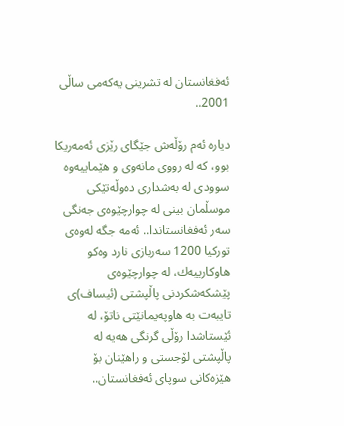ئه‌فغانستان له‌ تشرینی یه‌كه‌می ساڵی 2001..

دیاره‌ ئه‌م رۆڵه‌ش جێگای رێزی ئه‌مه‌ریكا بوو، كه‌ له‌ رووی مانه‌وی و هێماییه‌وه‌ سوودی له‌ به‌شداری ده‌وڵه‌تێكی موسڵمان بینی له‌ چوارچێوه‌ی جه‌نگی سه‌ر ئه‌فغانستاندا.. ئه‌مه‌ جگه‌ له‌وه‌ی توركیا 1200 سه‌ربازی نارد وه‌كو هاوكارییه‌ك، له‌ چوارچێوه‌ی پێشكه‌شكردنی پاڵپشتی (ئیساف)ی تایبه‌ت به‌ هاوپه‌یمانێتی ناتۆ، له‌ ئێستاشدا رۆڵی گرنگی هه‌یه‌ له‌ پاڵپشتی لۆجستی و راهێنان بۆ هێزه‌كانی سوپای ئه‌فغانستان..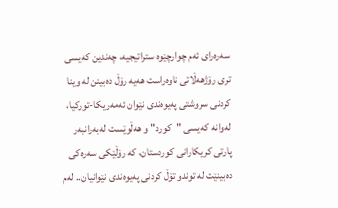سه‌ره‌رای ئه‌م چوارچێوه‌ ستراتیجیه‌، چه‌ندین كه‌یسی تری رۆژهه‌ڵاتی ناوه‌راست هه‌یه‌ رۆڵ ده‌بینن له‌ وینا كردنی سروشتی په‌یوه‌ندی نێوان ئه‌مه‌ریكا-توركیا، له‌وانه‌ كه‌یسی "كورد" و هه‌ڵوێست له‌به‌رانبه‌ر پارتی كریكارانی كوردستان، كه‌ رۆڵێكی سه‌ره‌كی ده‌بینێت له‌ توندو تۆڵ كردنی په‌یوه‌ندی نێوانیان.. له‌م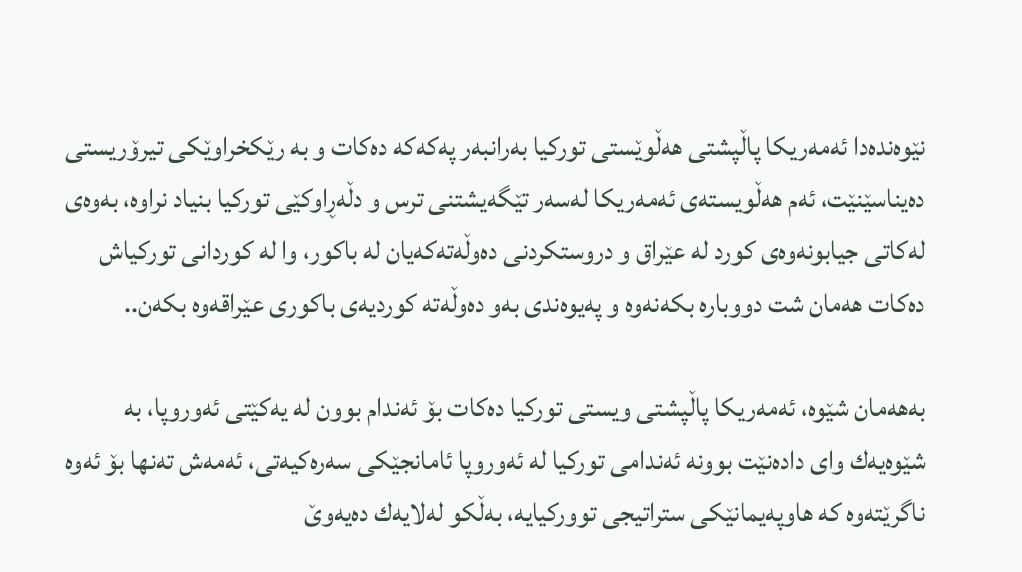نێوه‌نده‌دا ئه‌مه‌ریكا پاڵپشتی هه‌ڵوێستی توركیا به‌رانبه‌ر په‌كه‌كه‌ ده‌كات و به‌ رێكخراوێكی تیرۆریستی ده‌یناسێنێت، ئه‌م هه‌ڵویسته‌ی ئه‌مه‌ریكا له‌سه‌ر تێگه‌یشتنی ترس و دڵه‌ڕاوكێی توركیا بنیاد نراوه‌، به‌وه‌ی له‌كاتی جیابونه‌وه‌ی كورد له‌ عێراق و دروستكردنی ده‌وڵه‌ته‌كه‌یان له‌ باكور، وا له‌ كوردانی توركیاش ده‌كات هه‌مان شت دووباره‌ بكه‌نه‌وه‌ و په‌یوه‌ندی به‌و ده‌وڵه‌ته‌ كوردیه‌ی باكوری عێراقه‌وه‌ بكه‌ن..

به‌هه‌مان شێوه‌، ئه‌مه‌ریكا پاڵپشتی ویستی توركیا ده‌كات بۆ ئه‌ندام بوون له‌ یه‌كێتی ئه‌وروپا، به‌ شێوه‌یه‌ك وای داده‌نێت بوونه‌ ئه‌ندامی توركیا له‌ ئه‌وروپا ئامانجێكی سه‌ره‌كیه‌تی، ئه‌مه‌ش ته‌نها بۆ ئه‌وه‌ ناگرێته‌وه‌ كه‌ هاوپه‌یمانێكی ستراتیجی تووركیایه‌، به‌ڵكو له‌لایه‌ك ده‌یه‌وێ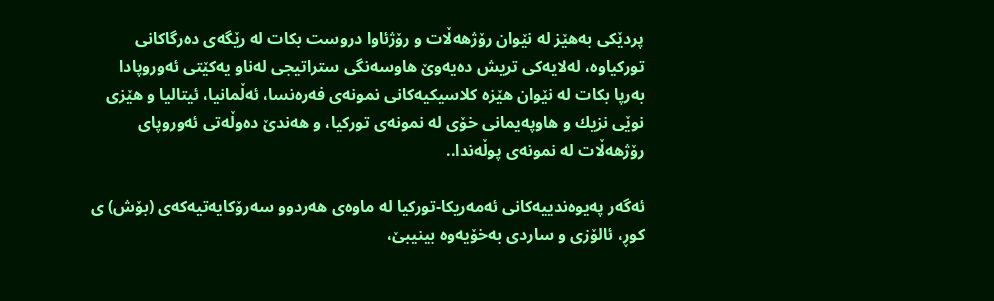پردێكی به‌هێز له‌ نێوان رۆژهه‌ڵات و رۆژئاوا دروست بكات له‌ رێگه‌ی ده‌رگاكانی توركیاوه‌، له‌لایه‌كی تریش ده‌یه‌وێ هاوسه‌نگی ستراتیجی له‌ناو یه‌كێتی ئه‌وروپادا به‌رپا بكات له‌ نێوان هێزه‌ كلاسیكیه‌كانی نمونه‌ی فه‌ره‌نسا، ئه‌ڵمانیا، ئیتالیا و هێزی نوێی نزیك و هاوپه‌یمانی خۆی له‌ نمونه‌ی توركیا، و هه‌ندێ ده‌وڵه‌تی ئه‌وروپای رۆژهه‌ڵات له‌ نمونه‌ی پوڵه‌ندا..

ئه‌گه‌ر په‌یوه‌ندییه‌كانی ئه‌مه‌ریكا-توركیا له‌ ماوه‌ی هه‌ردوو سه‌رۆكایه‌تیه‌كه‌ی (بۆش) ی كوڕ، ئالۆزی و ساردی به‌خۆیه‌وه‌ بینیبێ،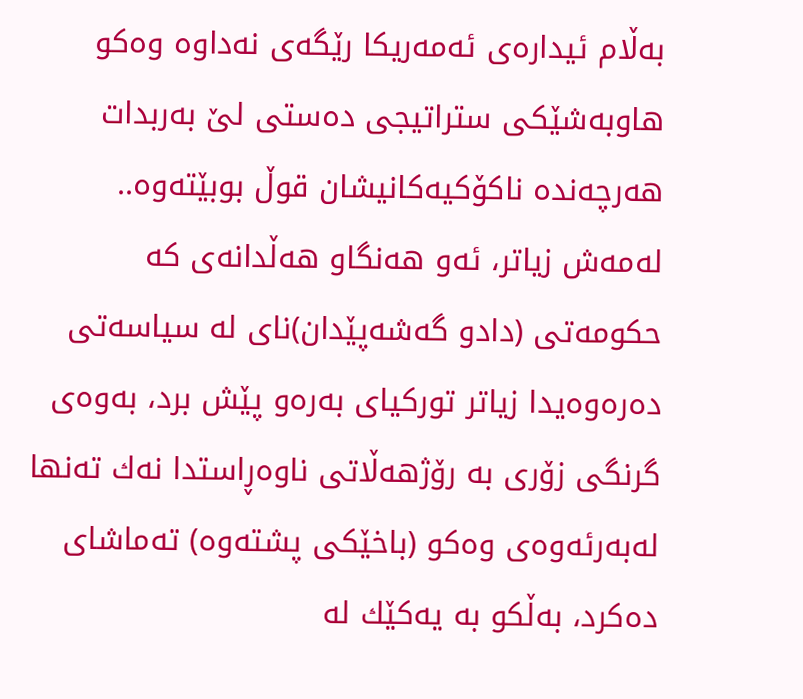به‌ڵام ئیداره‌ی ئه‌مه‌ریكا رێگه‌ی نه‌داوه‌ وه‌كو هاوبه‌شێكی ستراتیجی ده‌ستی لێ به‌ربدات هه‌رچه‌نده‌ ناكۆكیه‌كانیشان قوڵ بوبێته‌وه‌.. له‌مه‌ش زیاتر، ئه‌و هه‌نگاو هه‌ڵدانه‌ی كه‌ حكومه‌تی (دادو گه‌شه‌پێدان)نای له‌ سیاسه‌تی ده‌ره‌وه‌یدا زیاتر توركیای به‌ره‌و پێش برد، به‌وه‌ی گرنگی زۆری به‌ رۆژهه‌ڵاتی ناوه‌ڕاستدا نه‌ك ته‌نها له‌به‌رئه‌وه‌ی وه‌كو (باخێكی پشته‌وه‌) ته‌ماشای ده‌كرد، به‌ڵكو به‌ یه‌كێك له‌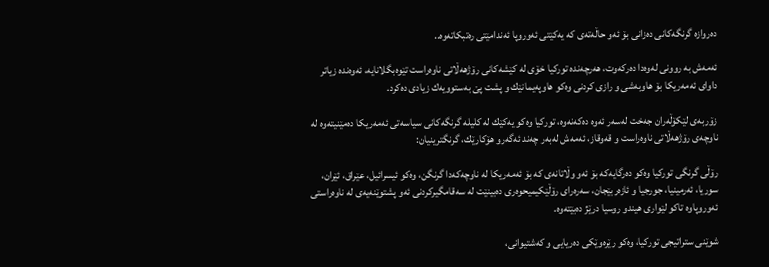ده‌روازه‌ گرنگه‌كانی ده‌زانی بۆ ئه‌و حاڵه‌ته‌ی كه‌ یه‌كێتی ئه‌وروپا ئه‌ندامێتی ره‌تبكاته‌وه‌..

ئه‌مه‌ش به‌ روونی له‌وه‌دا ده‌ركه‌وت، هه‌رچه‌نده‌ توركیا خۆی له‌ كێشه‌كانی رۆژهه‌ڵاتی ناوه‌راست تێوه‌بگلانایه‌، ئه‌وه‌نده‌ زیاتر داوای ئه‌مه‌ریكا بۆ هاوبه‌شی و رازی كردنی وه‌كو هاوپه‌یمانێك و پشت پێ به‌ستوویه‌ك زیادی ده‌كرد.

زۆربه‌ی لێكۆڵه‌ران جه‌خت له‌سه‌ر ئه‌وه‌ ده‌كه‌نه‌وه‌، توركیا وه‌كو یه‌كێك له‌ كلیله‌ گرنگه‌كانی سیاسه‌تی ئه‌مه‌ریكا ده‌مێنیته‌وه‌ له‌ ناوچه‌ی رۆژهه‌ڵاتی ناوه‌راست و قه‌وقاز، ئه‌مه‌ش له‌به‌ر چه‌ند ئه‌گه‌رو هۆكارێك، گرنگترینیان:

رۆڵی گرنگی توركیا وه‌كو ده‌رگایه‌كه‌ بۆ ئه‌و وڵاتانه‌ی كه‌ بۆ ئه‌مه‌ریكا له‌ ناوچه‌كه‌دا گرنگن، وه‌كو ئیسرائیل، عێراق، ئێران، سوریا، ئه‌رمینیا، جورجیا و ئازه‌ربێجان، سه‌ره‌رای رۆڵێكیمیحوه‌ری ده‌بینێت له‌ سه‌قامگیركردنی ئه‌و پشتوێنه‌یه‌ی له‌ ناوه‌راستی ئه‌وروپاوه‌ تاكو لێواری هیندو روسیا درێژ ده‌بێته‌وه‌.

شوێنی ستراتیجی توركیا، وه‌كو رێره‌وێكی ده‌ریایی و كه‌شتیوانی،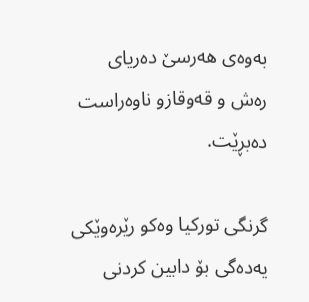به‌وه‌ی هه‌رسێ ده‌ریای ره‌ش و قه‌وقازو ناوه‌راست ده‌بڕێت.

گرنگی توركیا وه‌كو رێره‌وێكی یه‌ده‌گی بۆ دابین كردنی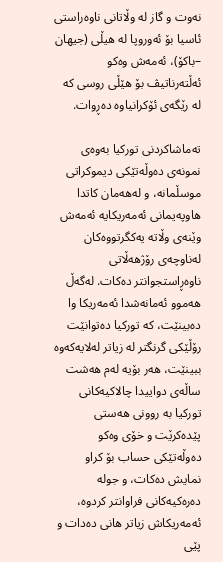نه‌وت و گاز له‌ وڵاتانی ناوه‌راستی ئاسیا بۆ ئه‌وروپا له‌ هیڵی (جیهان –باكۆ)، ئه‌مه‌ش وه‌كو ئه‌ڵته‌رناتیڤ بۆ هێڵی روسی كه‌ له‌ رێگه‌ی ئۆكرانیاوه ده‌ڕوات.

ته‌ماشاكردنی توركیا به‌وه‌ی نمونه‌ی ده‌وڵه‌تێكی دیموكراتی موسڵمانه‌، و له‌هه‌مان كاتدا هاوپه‌یمانی ئه‌مه‌ریكایه‌ ئه‌مه‌ش وێنه‌ی وڵاته‌ یه‌كگرتووه‌كان له‌ناوچه‌ی رۆژهه‌ڵاتی ناوه‌ڕاستجوانتر ده‌كات. له‌گه‌ڵ هه‌موو ئه‌مانه‌شدا ئه‌مه‌ریكا وا ده‌بینێت، كه‌ توركیا ده‌توانێت رۆڵێكی گرنگتر له‌ زیاتر له‌لایه‌كه‌وه‌ ببینێت، هه‌ر بۆیه‌ له‌م هه‌شت ساڵه‌ی دواییدا چالاكیه‌كانی توركیا به‌ روونی هه‌ستی پێده‌كرێت و خۆی وه‌كو ده‌وڵه‌تێكی حساب بۆ كراو نمایش ده‌كات، و جوله‌ ده‌ره‌كیه‌كانی فراوانتر كردوه‌، ئه‌مه‌ریكاش زیاتر هانی ده‌دات و پێی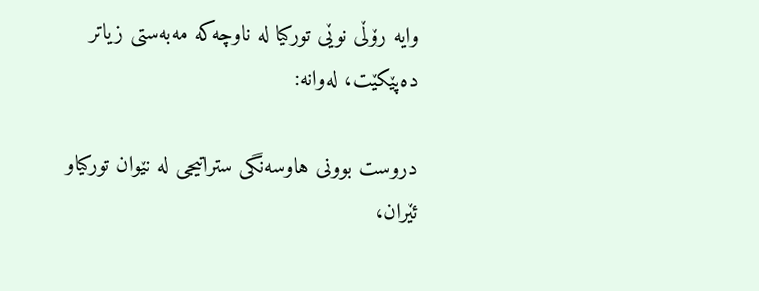وایه‌ رۆڵی نوێی توركیا له‌ ناوچه‌كه‌ مه‌به‌ستی زیاتر ده‌پێكێت، له‌وانه‌:

دروست بوونی هاوسه‌نگی ستراتیجی له‌ نێوان توركیاو ئێران،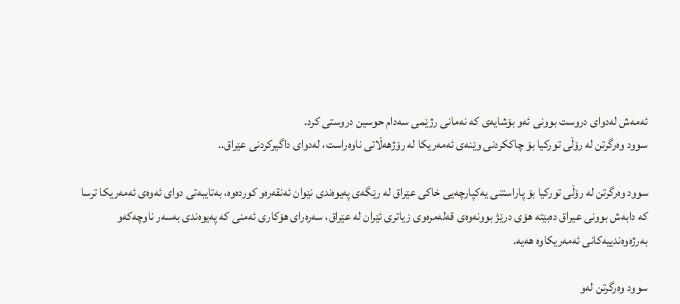ئه‌مه‌ش له‌دوای دروست بوونی ئه‌و بۆشایه‌ی كه‌ نه‌مانی رژێمی سه‌دام حوسین دروستی كرد.
سوود وه‌رگرتن له‌ رۆڵی توركیا بۆ چاككردنی وێنه‌ی ئه‌مه‌ریكا له‌ رۆژهه‌ڵاتی ناوه‌راست، له‌دوای داگیركردنی عێراق..

سوود وه‌رگرتن له‌ رۆڵی توركیا بۆ پاراستنی یه‌كپارچه‌یی خاكی عێراق له‌ رێگه‌ی په‌یوه‌ندی نێوان ئه‌نقه‌ره‌و كورده‌وه‌، به‌تایبه‌تی دوای ئه‌وه‌ی ئه‌مه‌ریكا ترسا كه‌ دابه‌ش بوونی عیراق ده‌بێته‌ هۆی درێژ بوونه‌وه‌ی قه‌له‌مره‌وی زیاتری ئێران له‌ عێراق، سه‌ره‌رای هۆكاری ئه‌منی كه‌ په‌یوه‌ندی به‌سه‌ر ناوچه‌كه‌و به‌رژه‌وه‌ندییه‌كانی ئه‌مه‌ریكاوه‌ هه‌یه‌.

سوود وه‌رگرتن له‌و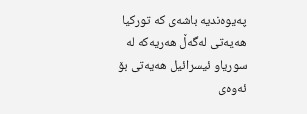په‌یوه‌ندیه‌ باشه‌ی كه‌ توركیا هه‌یه‌تی له‌گه‌ڵ هه‌ریه‌كه‌ له‌ سوریاو ئیسرائیل هه‌یه‌تی بۆ ئه‌وه‌ی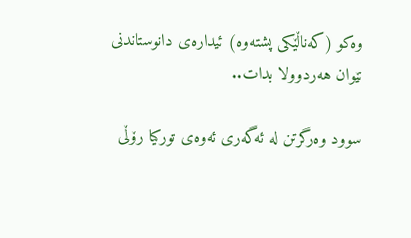وه‌كو (كه‌ناڵێكی پشته‌وه‌) ئیداره‌ی دانوستاندنی نێوان هه‌ردوولا بدات..

سوود وه‌رگرتن له‌ ئه‌گه‌ری ئه‌وه‌ی توركیا رۆڵی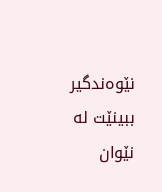نێوه‌ندگیر ببینێت له‌ نێوان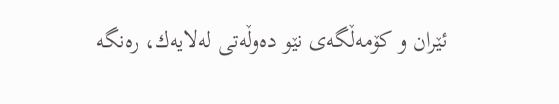ئێران و كۆمه‌ڵگه‌ی نێو ده‌وڵه‌تی له‌لایه‌ك، ره‌نگه‌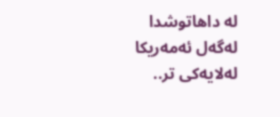له‌ داهاتوشدا له‌گه‌ل ئه‌مه‌ریكا له‌لایه‌كی تر..